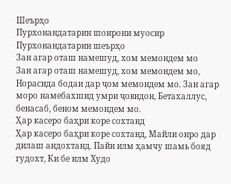Шеърҳо
Пурхонандатарин шоирони муосир
Пурхонандатарин шеърҳо
Зан агар оташ намешуд, хом мемондем мо
Зан агар оташ намешуд, хом мемондем мо, Норасида бодаи дар ҷом мемондем мо. Зан агар моро намебахшид умри ҷовидон, Бетахаллус, бенасаб, беном мемондем мо.
Ҳар касеро баҳри коре сохтанд
Ҳар касеро баҳри коре сохтанд, Майли онро дар дилаш андохтанд. Пайи илм ҳамчу шамь бояд гудохт, Ки бе илм Худо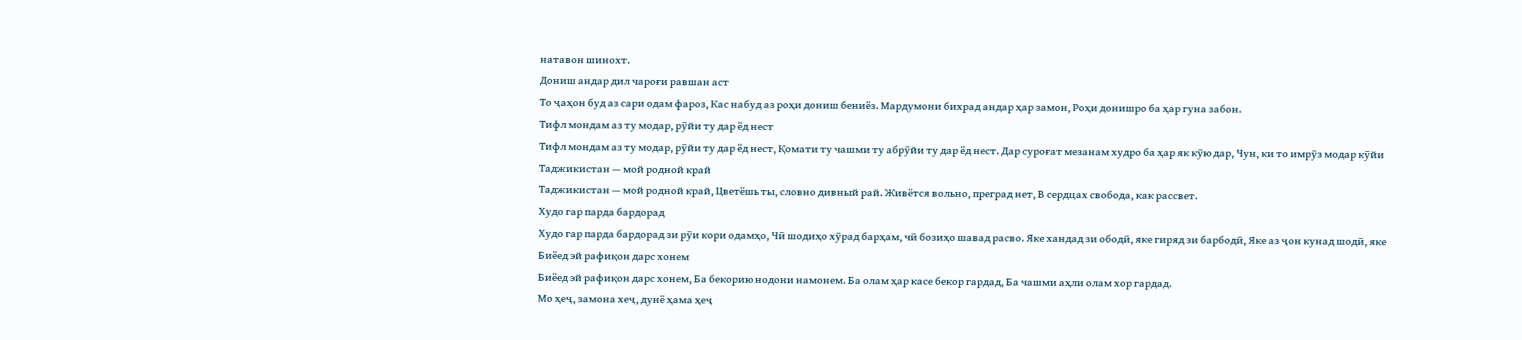натавон шинохт.
Дониш андар дил чароғи равшан аст
То ҷаҳон буд аз сари одам фароз, Кас набуд аз роҳи дониш бениёз. Мардумони бихрад андар ҳар замон, Роҳи донишро ба ҳар гуна забон.
Тифл мондам аз ту модар, рӯйи ту дар ёд нест
Тифл мондам аз ту модар, рӯйи ту дар ёд нест, Қомати ту чашми ту абрӯйи ту дар ёд нест. Дар суроғат мезанам худро ба ҳар як кӯю дар, Чун, ки то имрӯз модар кӯйи
Таджикистан — мой родной край
Таджикистан — мой родной край, Цветёшь ты, словно дивный рай. Живётся вольно, преград нет, В сердцах свобода, как рассвет.
Худо гар парда бардорад
Худо гар парда бардорад зи рӯи кори одамҳо, Чӣ шодиҳо хӯрад барҳам, чӣ бозиҳо шавад расво. Яке хандад зи ободӣ, яке гиряд зи барбодӣ, Яке аз ҷон кунад шодӣ, яке
Биёед эй рафиқон дарс хонем
Биёед эй рафиқон дарс хонем, Ба бекорию нодони намонем. Ба олам ҳар касе бекор гардад, Ба чашми аҳли олам хор гардад.
Мо ҳеҷ, замона хеҷ, дунё ҳама ҳеҷ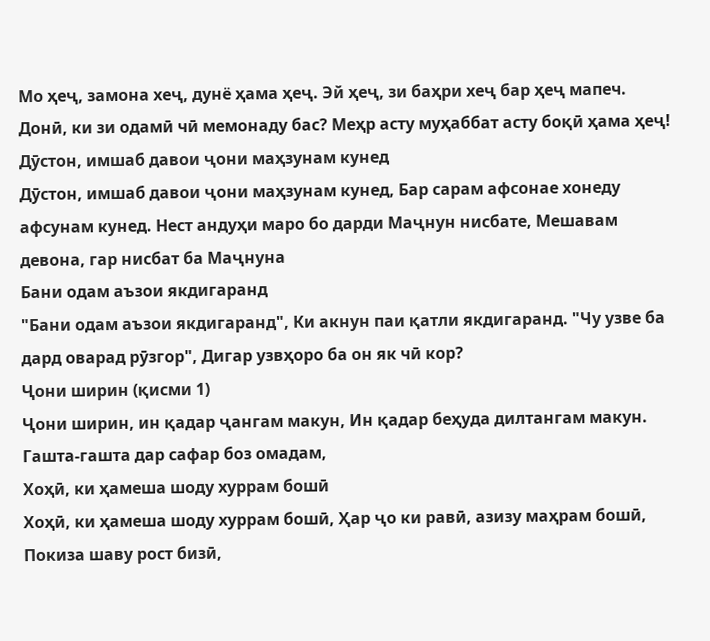Мо ҳеҷ, замона хеҷ, дунё ҳама ҳеҷ. Эй ҳеҷ, зи баҳри хеҷ бар ҳеҷ мапеч. Донӣ, ки зи одамӣ чӣ мемонаду бас? Меҳр асту муҳаббат асту боқӣ ҳама ҳеҷ!
Дӯстон, имшаб давои ҷони маҳзунам кунед
Дӯстон, имшаб давои ҷони маҳзунам кунед, Бар сарам афсонае хонеду афсунам кунед. Нест андуҳи маро бо дарди Маҷнун нисбате, Мешавам девона, гар нисбат ба Маҷнуна
Бани одам аъзои якдигаранд
"Бани одам аъзои якдигаранд", Ки акнун паи қатли якдигаранд. "Чу узве ба дард оварад рӯзгор", Дигар узвҳоро ба он як чӣ кор?
Ҷони ширин (қисми 1)
Ҷони ширин, ин қадар ҷангам макун, Ин қадар беҳуда дилтангам макун. Гашта-гашта дар сафар боз омадам,
Хоҳӣ, ки ҳамеша шоду хуррам бошӣ
Хоҳӣ, ки ҳамеша шоду хуррам бошӣ, Ҳар ҷо ки равӣ, азизу маҳрам бошӣ, Покиза шаву рост бизӣ,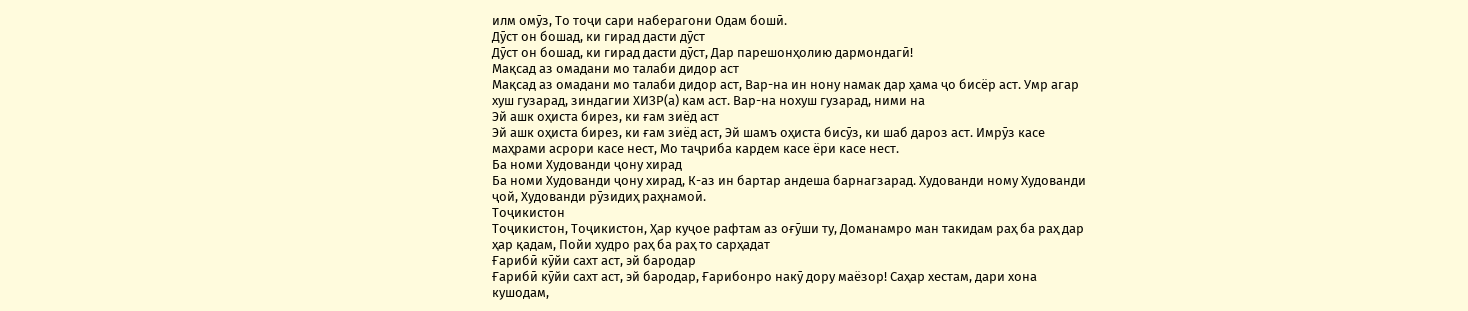илм омӯз, То тоҷи сари наберагони Одам бошӣ.
Дӯст он бошад, ки гирад дасти дӯст
Дӯст он бошад, ки гирад дасти дӯст, Дар парешонҳолию дармондагӣ!
Мақсад аз омадани мо талаби дидор аст
Мақсад аз омадани мо талаби дидор аст, Вар-на ин нону намак дар ҳама ҷо бисёр аст. Умр агар хуш гузарад, зиндагии ХИЗР(а) кам аст. Вар-на нохуш гузарад, ними на
Эй ашк оҳиста бирез, ки ғам зиёд аст
Эй ашк оҳиста бирез, ки ғам зиёд аст, Эй шамъ оҳиста бисӯз, ки шаб дароз аст. Имрӯз касе маҳрами асрори касе нест, Мо таҷриба кардем касе ёри касе нест.
Ба номи Худованди ҷону хирад
Ба номи Худованди ҷону хирад, К-аз ин бартар андеша барнагзарад. Худованди ному Худованди ҷой, Худованди рӯзидиҳ раҳнамоӣ.
Тоҷикистон
Тоҷикистон, Тоҷикистон, Ҳар куҷое рафтам аз оғӯши ту, Доманамро ман такидам раҳ ба раҳ дар ҳар қадам, Пойи худро раҳ ба раҳ то сарҳадат
Ғарибӣ кӯйи сахт аст, эй бародар
Ғарибӣ кӯйи сахт аст, эй бародар, Ғарибонро накӯ дору маёзор! Саҳар хестам, дари хона кушодам,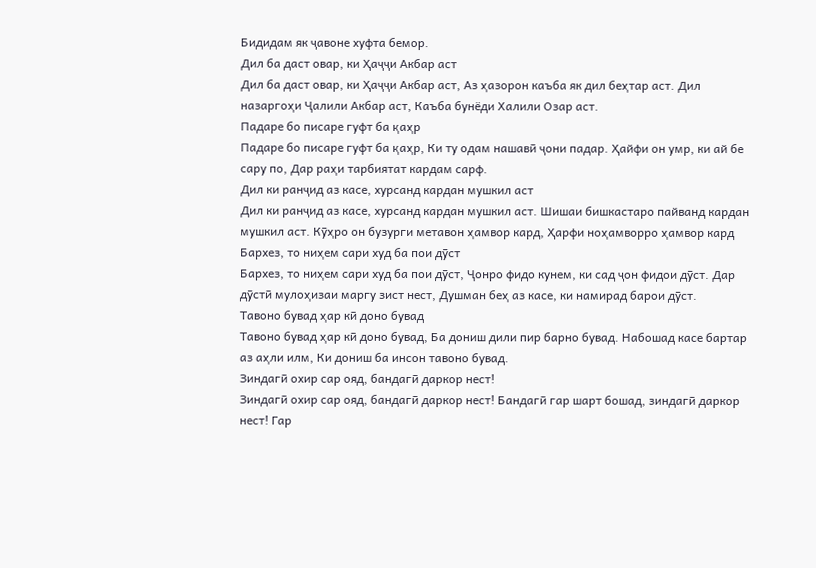Бидидам як ҷавоне хуфта бемор.
Дил ба даст овар, ки Ҳаҷҷи Акбар аст
Дил ба даст овар, ки Ҳаҷҷи Акбар аст, Аз ҳазорон каъба як дил беҳтар аст. Дил назаргоҳи Ҷалили Акбар аст, Каъба бунёди Халили Озар аст.
Падаре бо писаре гуфт ба қаҳр
Падаре бо писаре гуфт ба қаҳр, Ки ту одам нашавӣ ҷони падар. Ҳайфи он умр, ки ай бе сару по, Дар раҳи тарбиятат кардам сарф.
Дил ки ранҷид аз касе, хурсанд кардан мушкил аст
Дил ки ранҷид аз касе, хурсанд кардан мушкил аст. Шишаи бишкастаро пайванд кардан мушкил аст. Кӯҳро он бузурги метавон ҳамвор кард, Ҳарфи ноҳамворро ҳамвор кард
Бархез, то ниҳем сари худ ба пои дӯст
Бархез, то ниҳем сари худ ба пои дӯст, Ҷонро фидо кунем, ки сад ҷон фидои дӯст. Дар дӯстӣ мулоҳизаи маргу зист нест, Душман беҳ аз касе, ки намирад барои дӯст.
Тавоно бувад ҳар кӣ доно бувад
Тавоно бувад ҳар кӣ доно бувад, Ба дониш дили пир барно бувад. Набошад касе бартар аз аҳли илм, Ки дониш ба инсон тавоно бувад.
Зиндагӣ охир сар ояд, бандагӣ даркор нест!
Зиндагӣ охир сар ояд, бандагӣ даркор нест! Бандагӣ гар шарт бошад, зиндагӣ даркор нест! Гар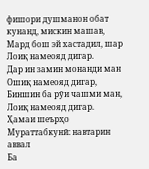фишори душманон обат кунанд, мискин машав, Мард бош эй хастадил, шар
Лоиқ намеояд дигар.
Дар ин замин монанди ман Ошиқ намеояд дигар, Биншин ба рӯи чашми ман, Лоиқ намеояд дигар.
Ҳамаи шеърҳо
Мураттабкунӣ: навтарин аввал
Ба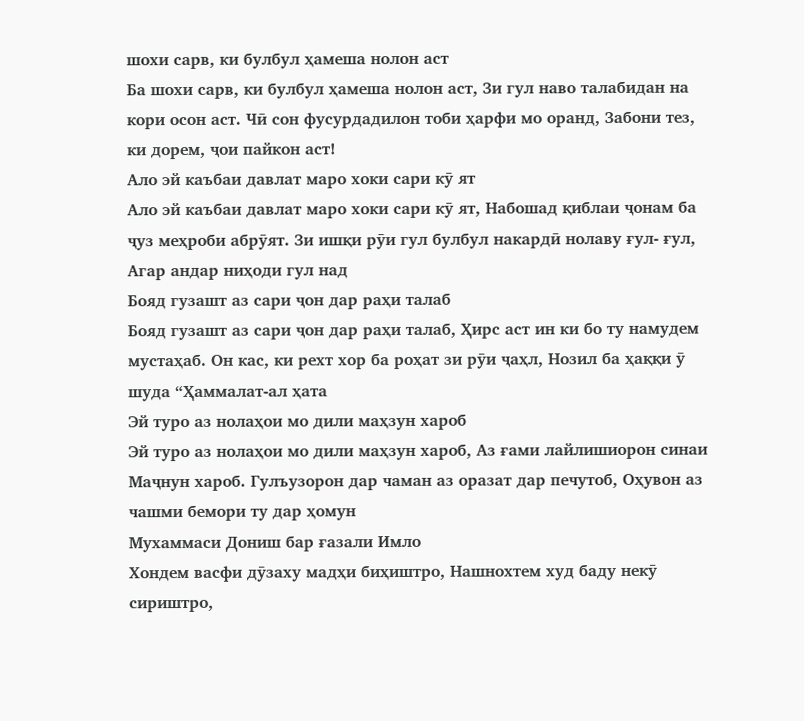шохи сарв, ки булбул ҳамеша нолон аст
Ба шохи сарв, ки булбул ҳамеша нолон аст, Зи гул наво талабидан на кори осон аст. Чӣ сон фусурдадилон тоби ҳарфи мо оранд, Забони тез, ки дорем, ҷои пайкон аст!
Ало эй каъбаи давлат маро хоки сари кӯ ят
Ало эй каъбаи давлат маро хоки сари кӯ ят, Набошад қиблаи ҷонам ба ҷуз меҳроби абрӯят. Зи ишқи рӯи гул булбул накардӣ нолаву ғул- ғул, Агар андар ниҳоди гул над
Бояд гузашт аз сари ҷон дар раҳи талаб
Бояд гузашт аз сари ҷон дар раҳи талаб, Ҳирс аст ин ки бо ту намудем мустаҳаб. Он кас, ки рехт хор ба роҳат зи рӯи ҷаҳл, Нозил ба ҳаққи ӯ шуда “Ҳаммалат-ал ҳата
Эй туро аз нолаҳои мо дили маҳзун хароб
Эй туро аз нолаҳои мо дили маҳзун хароб, Аз ғами лайлишиорон синаи Маҷнун хароб. Гулъузорон дар чаман аз оразат дар печутоб, Оҳувон аз чашми бемори ту дар ҳомун
Мухаммаси Дониш бар ғазали Имло
Хондем васфи дӯзаху мадҳи биҳиштро, Нашнохтем худ баду некӯ сириштро,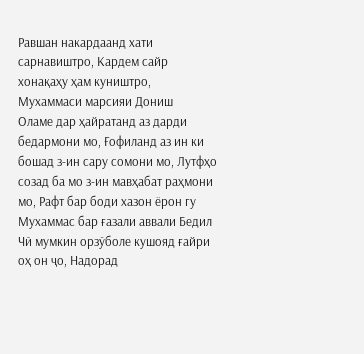Равшан накардаанд хати сарнавиштро, Кардем сайр хонақаҳу ҳам куништро,
Мухаммаси марсияи Дониш
Оламе дар ҳайратанд аз дарди бедармони мо, Ғофиланд аз ин ки бошад з-ин сару сомони мо, Лутфҳо созад ба мо з-ин мавҳабат раҳмони мо, Рафт бар боди хазон ёрон гу
Мухаммас бар ғазали аввали Бедил
Чӣ мумкин орзӯболе кушояд ғайри оҳ он ҷо, Надорад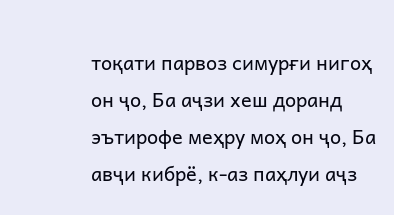тоқати парвоз симурғи нигоҳ он ҷо, Ба аҷзи хеш доранд эътирофе меҳру моҳ он ҷо, Ба авҷи кибрё, к-аз паҳлуи аҷз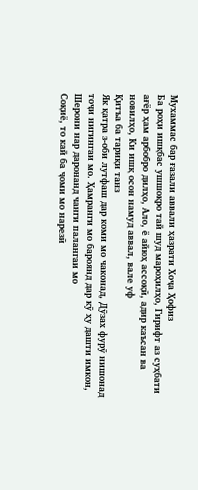Мухаммас бар ғазали аввали ҳазрати Хоҷа Ҳофиз
Ба роҳи ишқбас ушшоқро тай шуд мароҳилҳо, Гирифт аз суҳбати ағёр ҳам арбобро дилҳо, Ало, ё айюҳ ассоқӣ, адир каъсан ва новилҳо, Ки ишқ осон намуд аввал, вале уф
Қитъа ба тариқи танз
Як қатра з-оби лутфаш дар коми мо чаконад, Дӯзах фурӯ нишонад тоҷи нигингаи мо. Ҳамранги мо бароянд дар кӯ ҳу дашти имкон, Шерони нар даронанд чанги палангаи мо
Соқиё, то кай ба ҷоми мо нарезӣ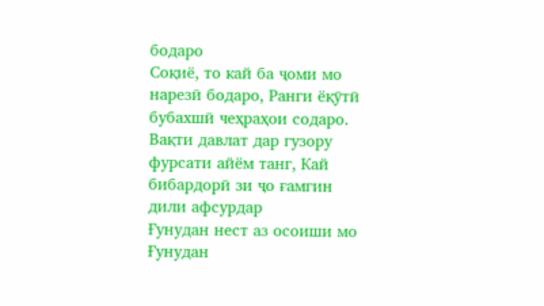бодаро
Соқиё, то кай ба ҷоми мо нарезӣ бодаро, Ранги ёқӯтӣ бубахшӣ чеҳраҳои содаро. Вақти давлат дар гузору фурсати айём танг, Кай бибардорӣ зи ҷо ғамгин дили афсурдар
Ғунудан нест аз осоиши мо
Ғунудан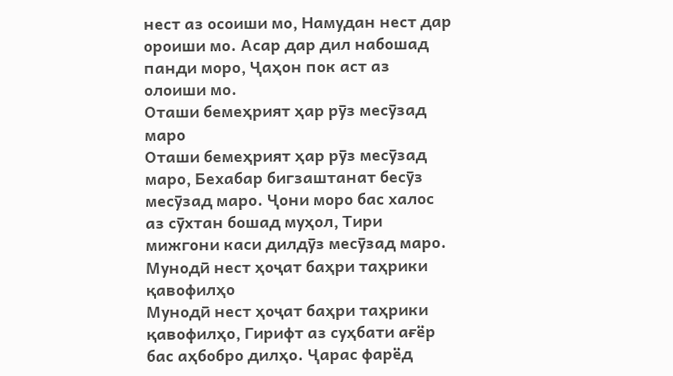нест аз осоиши мо, Намудан нест дар ороиши мо. Асар дар дил набошад панди моро, Ҷаҳон пок аст аз олоиши мо.
Оташи бемеҳрият ҳар рӯз месӯзад маро
Оташи бемеҳрият ҳар рӯз месӯзад маро, Бехабар бигзаштанат бесӯз месӯзад маро. Ҷони моро бас халос аз сӯхтан бошад муҳол, Тири мижгони каси дилдӯз месӯзад маро.
Мунодӣ нест ҳоҷат баҳри таҳрики қавофилҳо
Мунодӣ нест ҳоҷат баҳри таҳрики қавофилҳо, Гирифт аз суҳбати ағёр бас аҳбобро дилҳо. Ҷарас фарёд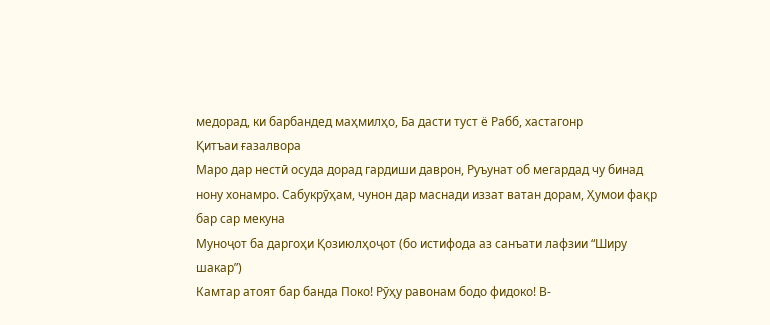медорад, ки барбандед маҳмилҳо, Ба дасти туст ё Рабб, хастагонр
Қитъаи ғазалвора
Маро дар нестӣ осуда дорад гардиши даврон, Руъунат об мегардад чу бинад нону хонамро. Сабукрӯҳам, чунон дар маснади иззат ватан дорам, Ҳумои фақр бар сар мекуна
Муноҷот ба даргоҳи Қозиюлҳоҷот (бо истифода аз санъати лафзии “Ширу шакар”)
Камтар атоят бар банда Поко! Рӯҳу равонам бодо фидоко! В-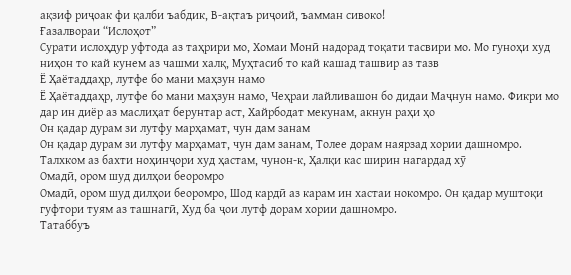ақзиф риҷоак фи қалби ъабдик, В-ақтаъ риҷоий, ъамман сивоко!
Ғазалвораи “Ислоҳот”
Сурати ислоҳдур уфтода аз таҳрири мо, Хомаи Монӣ надорад тоқати тасвири мо. Мо гуноҳи худ ниҳон то кай кунем аз чашми халқ, Муҳтасиб то кай кашад ташвир аз тазв
Ё Ҳаётаддаҳр, лутфе бо мани маҳзун намо
Ё Ҳаётаддаҳр, лутфе бо мани маҳзун намо, Чеҳраи лайливашон бо дидаи Маҷнун намо. Фикри мо дар ин диёр аз маслиҳат берунтар аст, Хайрбодат мекунам, акнун раҳи ҳо
Он қадар дурам зи лутфу марҳамат, чун дам занам
Он қадар дурам зи лутфу марҳамат, чун дам занам, Толее дорам наярзад хории дашномро. Талхком аз бахти ноҳинҷори худ ҳастам, чунон-к, Ҳалқи кас ширин нагардад хӯ
Омадӣ, ором шуд дилҳои беоромро
Омадӣ, ором шуд дилҳои беоромро, Шод кардӣ аз карам ин хастаи нокомро. Он қадар муштоқи гуфтори туям аз ташнагӣ, Худ ба ҷои лутф дорам хории дашномро.
Татаббуъ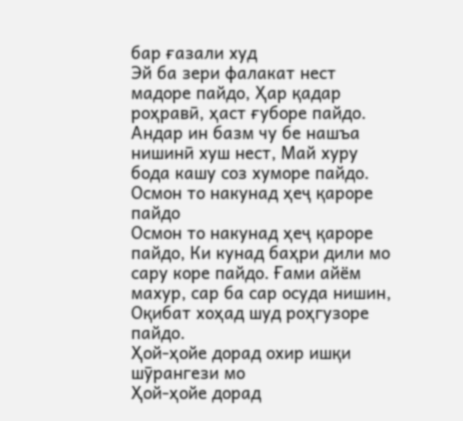бар ғазали худ
Эй ба зери фалакат нест мадоре пайдо, Ҳар қадар роҳравӣ, ҳаст ғуборе пайдо. Андар ин базм чу бе нашъа нишинӣ хуш нест, Май хуру бода кашу соз хуморе пайдо.
Осмон то накунад ҳеҷ қароре пайдо
Осмон то накунад ҳеҷ қароре пайдо, Ки кунад баҳри дили мо сару коре пайдо. Ғами айём махур, сар ба сар осуда нишин, Оқибат хоҳад шуд роҳгузоре пайдо.
Ҳой-ҳойе дорад охир ишқи шӯрангези мо
Ҳой-ҳойе дорад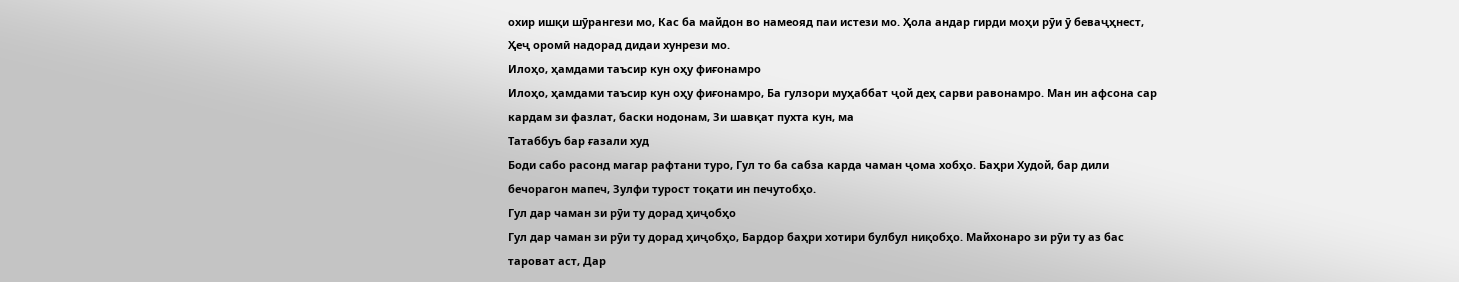охир ишқи шӯрангези мо, Кас ба майдон во намеояд паи истези мо. Ҳола андар гирди моҳи рӯи ӯ беваҷҳнест, Ҳеҷ оромӣ надорад дидаи хунрези мо.
Илоҳо, ҳамдами таъсир кун оҳу фиғонамро
Илоҳо, ҳамдами таъсир кун оҳу фиғонамро, Ба гулзори муҳаббат ҷой деҳ сарви равонамро. Ман ин афсона сар кардам зи фазлат, баски нодонам, Зи шавқат пухта кун, ма
Татаббуъ бар ғазали худ
Боди сабо расонд магар рафтани туро, Гул то ба сабза карда чаман ҷома хобҳо. Баҳри Худой, бар дили бечорагон мапеч, Зулфи турост тоқати ин печутобҳо.
Гул дар чаман зи рӯи ту дорад ҳиҷобҳо
Гул дар чаман зи рӯи ту дорад ҳиҷобҳо, Бардор баҳри хотири булбул ниқобҳо. Майхонаро зи рӯи ту аз бас тароват аст, Дар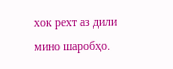хок рехт аз дили мино шаробҳо.